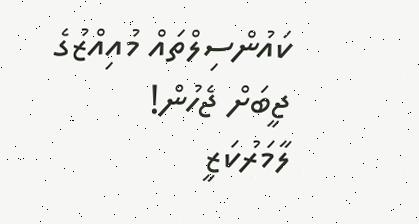ކައުންސިލްތައް މުއިއްޒުގެ ޖީބަށް ޖެހުން!
ލާމަރުކަޒީ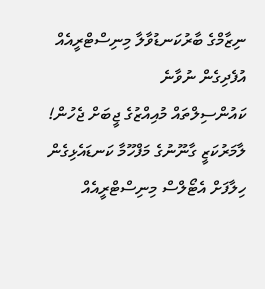ނިޒާމްގެ ބާރުކަނޑުވާލާ މިނިސްޓްރީއެއް އުފެދިގެން ނުވާނެ
ކައުންސިލްތައް މުއިއްޒުގެ ޖީބަށް ޖެހުން!
ލާމަރުކަޒީ ގާނޫނުގެ މަފްހޫމާ ކަނޑައެޅިގެން ހިލާފަށް އެޓޯލްސް މިނިސްޓްރީއެއް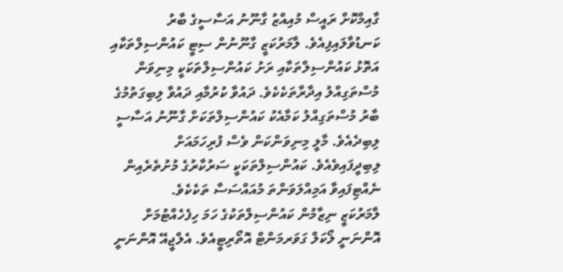ގާއިމްކޮށް ރައީސް މުއިއްޒު ގާނޫނު އަސާސީގެ ބާރު ކަނޑުވާލައިފިއެވެ. ލާމަރުކަޒީ ގާނޫނުން ސިޓީ ކައުންސިލްތަކާއި އަތޮޅު ކައުންސިލްތަކާއި ރަށު ކައުންސިލްތަކަކީ މިނިވަން މުސްތަގިއްލު އިދާރާތަކެކެވެ. ދައުވާ ކުރުމާއި ދައުވާ ލިބިގަތުމުގެ ބާރު މުސްތަގިއްލު ކަމާއެކު ކައުންސިލްތަކަށް ގާނޫނު އަސާސީ ލިބިދެއެވެ. މާލީ މިނިވަންކަން ވެސް ފުރިހަމައަށް ލިބިދީފައިވެއެވެ. ކައުންސިލްތަކަކީ ސަރުކާރުގެ މުށުތެރެއިން ނެއްޓިފައިވާ އަމިއްލަވަންތަ މުއައްސަސާ ތަކެކެވެ.
ލާމަރުކަޒީ ނިޒާމުން ކައުންސިލްތަކުގެ ހަމަ ހިފެހެއްޓުމަށް އޮންނަނީ ލޯކަލް ގަވަރމަންޓް އޮތޯރިޓީއެވެ. އެލްޖީއޭ އޮންނަނީ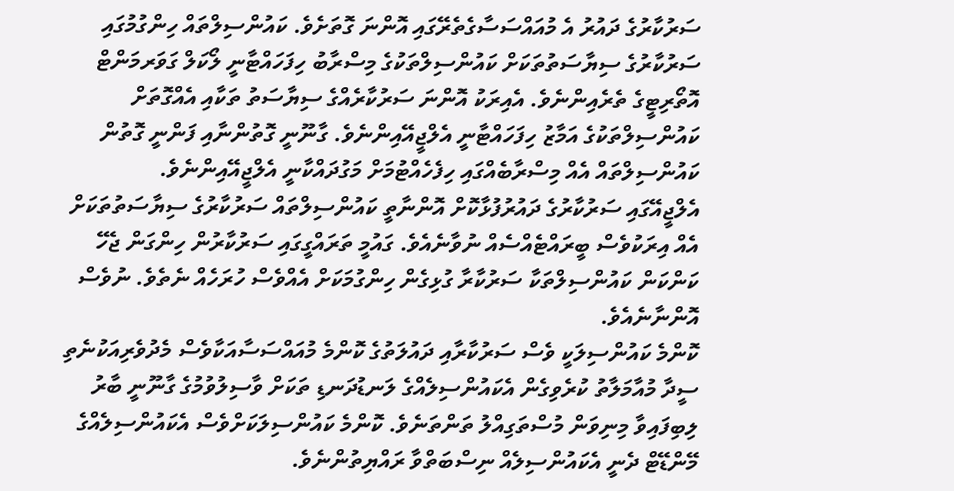ސަރުކާރުގެ ދައުރު އެ މުއައްސަސާގެތެރޭގައި އޮންނަ ގޮތަށެވެ. ކައުންސިލްތައް ހިންގުމުގައި ސަރުކާރުގެ ސިޔާސަތުތަކަށް ކައުންސިލްތަކުގެ މިސްރާބު ހިފަހައްޓާނީ ލޯކަލް ގަވަރމަންޓް އޮތޯރިޓީގެ ތެރެއިންނެވެ. އެއިރަކު އޮންނަ ސަރުކާރެއްގެ ސިޔާސަތު ތަކާއި އެއްގޮތަށް ކައުންސިލްތަކުގެ އަމާޒު ހިފަހައްޓާނީ އެލްޖީއޭއިންނެވެ. ގާނޫނީ ގޮތުންނާއި ފަންނީ ގޮތުން ކައުންސިލްތައް އެއް މިސްރާބެއްގައި ހިފެހެއްޓުމަށް މަގުދައްކާނީ އެލްޖީއޭއިންނެވެ.
އެލްޖީއޭގައި ސަރުކާރުގެ ދައުރުފުޅާކޮށް އޮންނާތީ ކައުންސިލްތައް ސަރުކާރުގެ ސިޔާސަތުތަކަށް އެއް އިރަކުވެސް ބީރައްޓެއްސެއް ނުވާނެއެވެ. ގައުމީ ތަރައްގީގައި ސަރުކާރުން ހިންގަން ޖެހޭ ކަންކަން ކައުންސިލްތަކާ ސަރުކާރާ ގުޅިގެން ހިންގުމަކަށް އެއްވެސް ހުރަހެއް ނެތެވެ. ނުވެސް އޮންނާނެއެވެ.
ކޮންމެ ކައުންސިލަކީ ވެސް ސަރުކާރާއި ދައުލަތުގެ ކޮންމެ މުއައްސަސާއަކާވެސް މެދުވެރިއަކުނެތި ސީދާ މުއާމަލާތު ކުރެވިގެން އެކައުންސިލެއްގެ ލަނޑުދަނޑި ތަކަށް ވާސިލުވުމުގެ ގާނޫނީ ބާރު ލިބިފައިވާ މިނިވަން މުސްތަގިއްލު ތަންތަނެވެ. ކޮންމެ ކައުންސިލަކަށްވެސް އެކައުންސިލެއްގެ މޭންޑޭޓް ދެނީ އެކައުންސިލެއް ނިސްބަތްވާ ރައްޔިތުންނެވެ.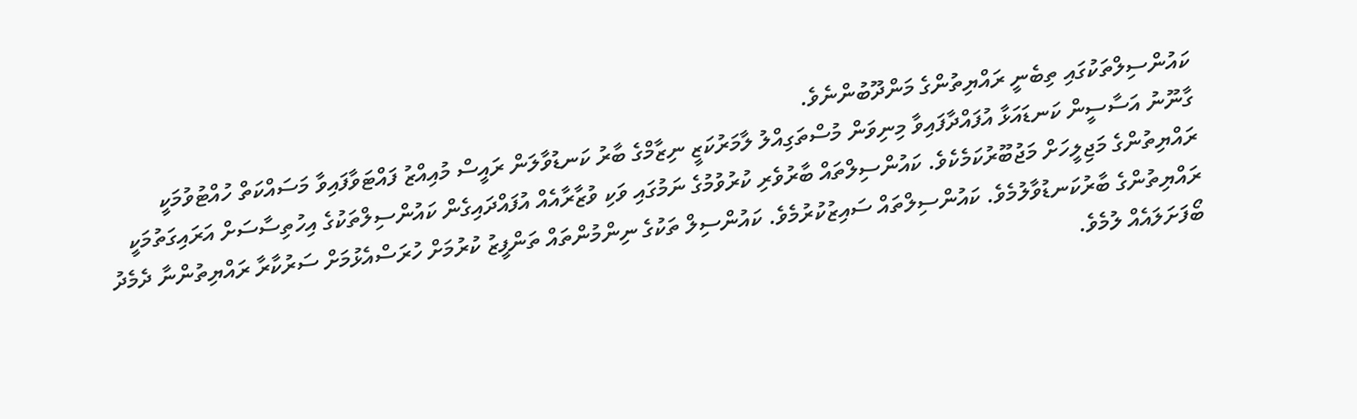ކައުންސިލްތަކުގައި ތިބެނީ ރައްޔިތުންގެ މަންދޫބުންނެވެ.
ގާނޫނު އަސާސީން ކަނޑައަޅާ އުފައްދާފައިވާ މިނިވަން މުސްތަގިއްލު ލާމަރުކަޒީ ނިޒާމްގެ ބާރު ކަނޑުވާލަން ރައީސް މުއިއްޒު ފައްޓަވާފައިވާ މަސައްކަތް ހުއްޓުވުމަކީ ރައްޔިތުންގެ މަޖިލީހަށް މަޖުބޫރުކަމެކެވެ. ކައުންސިލްތައް ބާރުވެރި ކުރުވުމުގެ ނަމުގައި ވަކި ވުޒާރާއެއް އުފައްދައިގެން ކައުންސިލްތަކުގެ އިހުތިސާސަށް އަރައިގަތުމަކީ ރައްޔިތުންގެ ބާރުކަނޑުވާލުމެވެ. ކައުންސިލްތައް ސައިޒުކުރުމެވެ. ކައުންސިލް ތަކުގެ ނިންމުންތައް ތަންފީޒު ކުރުމަށް ހުރަސްއެޅުމަށް ސަރުކާރާ ރައްޔިތުންނާ ދެމެދު ބޯފަށަލައެއް ލުމެވެ.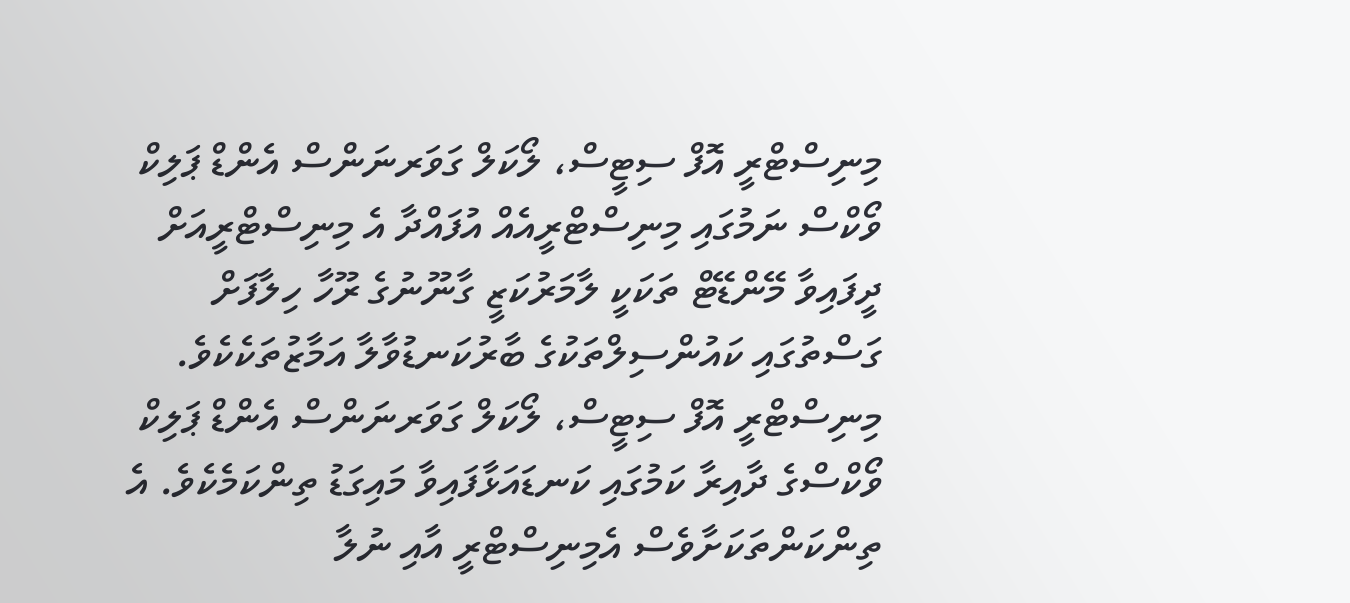މިނިސްޓްރީ އޮފް ސިޓީސް، ލޯކަލް ގަވަރނަންސް އެންޑް ޕަލިކް ވޯކްސް ނަމުގައި މިނިސްޓްރީއެއް އުފައްދާ އެ މިނިސްޓްރީއަށް ދީފައިވާ މޭންޑޭޓް ތަކަކީ ލާމަރުކަޒީ ގާނޫނުގެ ރޫހާ ހިލާފަށް ގަސްތުގައި ކައުންސިލްތަކުގެ ބާރުކަނޑުވާލާ އަމާޒުތަކެކެވެ. މިނިސްޓްރީ އޮފް ސިޓީސް، ލޯކަލް ގަވަރނަންސް އެންޑް ޕަލިކް ވޯކްސްގެ ދާއިރާ ކަމުގައި ކަނޑައަޅާފައިވާ މައިގަޑު ތިންކަމެކެވެ. އެ ތިންކަންތަކަށާވެސް އެމިނިސްޓްރީ އާއި ނުލާ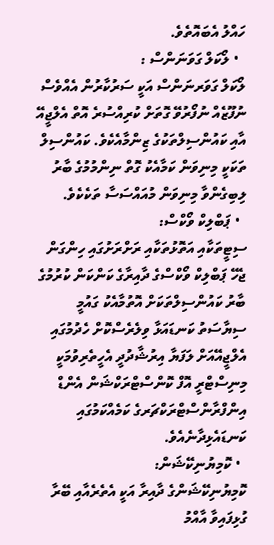ހައްލު އެބައޮތެވެ.
  • ލޯކަލް ގަވަނަންސް :
ލޯކަލް ގަވަރނަންސް އަކީ ސަރުކާރުން އެއްވެސް ނުފޫޒެއް ނުފޯރުވޭ ގޮތަށް ކުރިއްސުރެ އޮތް އެލްޖީއޭ އާއި ކައުންސިލްތަކުގެ ޒިންމާއެކެވެ. ކައުންސިލް ތަކަކީ މިނިވަން ކަމާއެކު ގޮތް ނިންމުމުގެ ބާރު ލިބިގެންވާ މިނިވަން މުއައްސަސާ ތަކެކެވެ.
  • ޕަބްލިކް ވޯކްސް:
ސިޓީތަކާއި އަތޮޅުތަކާއި ރަށްރަށުގައި ހިންގަން ޖެހޭ ޕަބްލިކް ވޯކްސްގެ ދާއިރާގެ ކަންކަން ކުރުމުގެ ބާރު ކައުންސިލްތަކަށް އޮތުމާއެކު ގައުމީ ސިޔާސަތު ކަނޑައަޅާ ވިލެރެސްކޮށް ހެދުމުގައި އެލްޖީއޭއަށް ލަފަޔާ އިރުޝާދުދީ އެހީތެރިވުމަކީ މިނިސްޓްރީ އޮފް ކޮންސްޓްރަކްޝަން އެންޑް އިންފްރާންސްޓްރަކްޗަރގެ ކަމެއްކަމުގައި ކަނޑައެޅިދާނެއެވެ.
  • ކޮމިޔުނިކޭޝަން:
ކޮމިޔުނިކޭޝަންގެ ދާއިރާ އަކީ އެތެރެއާއި ބޭރާ ގުޅިފައިވާ އާއްމު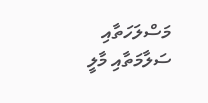މަސްލަހަތާއި ސަލާމަތާއި މާލީ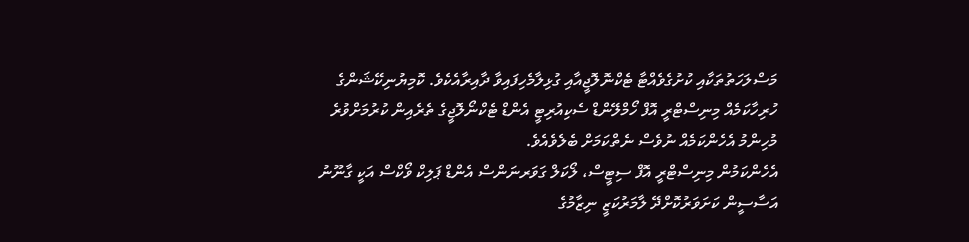މަސްލަހަތުތަކާއި ކުށުގެވެއްޓާ ޓެކްނޮލޮޖީއާއި ގުޅިލާމެހިފައިވާ ދާއިރާއެކެވެ. ކޮމިޔުނިކޭޝަންގެ ހުރިހާކަމެއް މިނިސްޓްރީ އޮފް ހޯމްލޭންޑް ސެކިއުރިޓީ އެންޑް ޓެކްނޯލޮޖީގެ ތެރެއިން ކުރުމަށްވުރެ މުހިންމު އެހެންކަމެއް ނުވެސް ނެތްކަމަށް ބެލެވެއެވެ.
އެހެންކަމުން މިނިސްޓްރީ އޮފް ސިޓީސް، ލޯކަލް ގަވަރނަންސް އެންޑް ޕަލިކް ވޯކްސް އަކީ ގާނޫނު އަސާސީން ކަށަވަރުކޮށްދޭ ލާމަރުކަޒީ ނިޒާމުގެ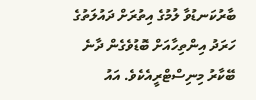ބާރުކަނޑުވާ ލުމުގެ އިތުރަށް ދައުލަތުގެ ހަރަދު އިންތިހާއަށް ބޮޑުވެގެން ދާނެ ބޭކާރު މިނިސްޓްރީއެކެވެ. އައު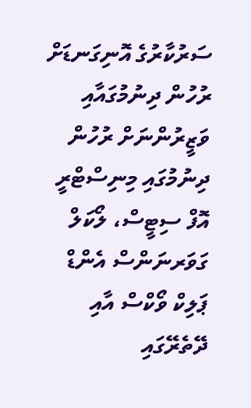ސަރުކާރުގެ އޮނިގަނޑަށް ރުހުން ދިނުމުގައާއި ވަޒީރުންނަށް ރުހުން ދިނުމުގައި މިނިސްޓްރީ އޮފް ސިޓީސް، ލޯކަލް ގަވަރނަންސް އެންޑް ޕަލިކް ވޯކްސް އާއި ދޭތެރޭގައި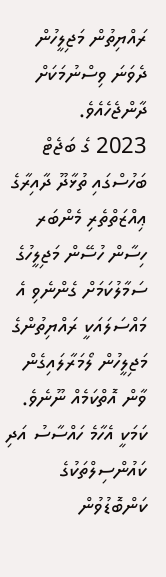ރައްޔިތުން މަޖިލީހުން ދެވަނަ ވިސްނުމަކަށް ދާންޖެހެއެވެ.
2023 ގެ ބަޖެޓް ބަހުސްގައި ތުޅާދޫ ދާއިރާގެ ޢިއްޒަތްތެރި މެންބަރ ހިސާން ހުސޭން މަޖިލީހުގެ ސަމާލުކަމަށް ގެންނެވި އެ މައްސަލައަކީ ރައްޔިތުންގެ މަޖިލީހުން ލޯމަރާލައިގެން ވާން އޮތްކަމެއް ނޫނެވެ. ކަމަކީ އެހާމެ ހައްސާސު އަދި ކައުންސިލްތަކުގެ ކަންބޮޑުވުން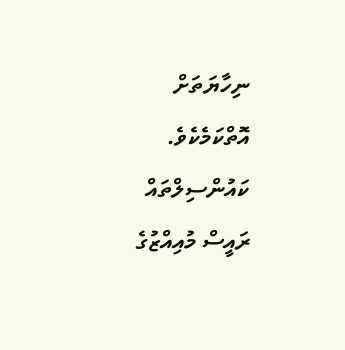ނިހާޔަތަށް އޮތްކަމެކެވެ. ކައުންސިލްތައް ރައީސް މުއިއްޒުގެ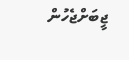ޖީބަށްޖެހުން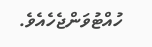ހުއްޓުވަންޖެހެއެވެ.